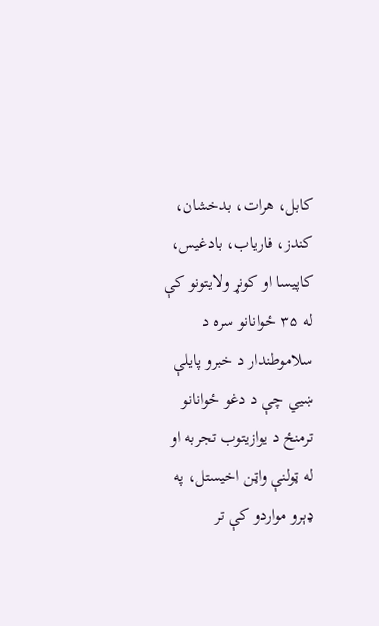کابل، هرات، بدخشان، کندز، فاریاب، بادغیس، کاپیسا او کونړ ولایتونو کې له ۳۵ ځوانانو سره د سلاموطندار د خبرو پایلې ښيي چې د دغو ځوانانو ترمنځ د یوازیتوب تجربه او له ټولنې واټن اخیستل، په ډېرو مواردو کې تر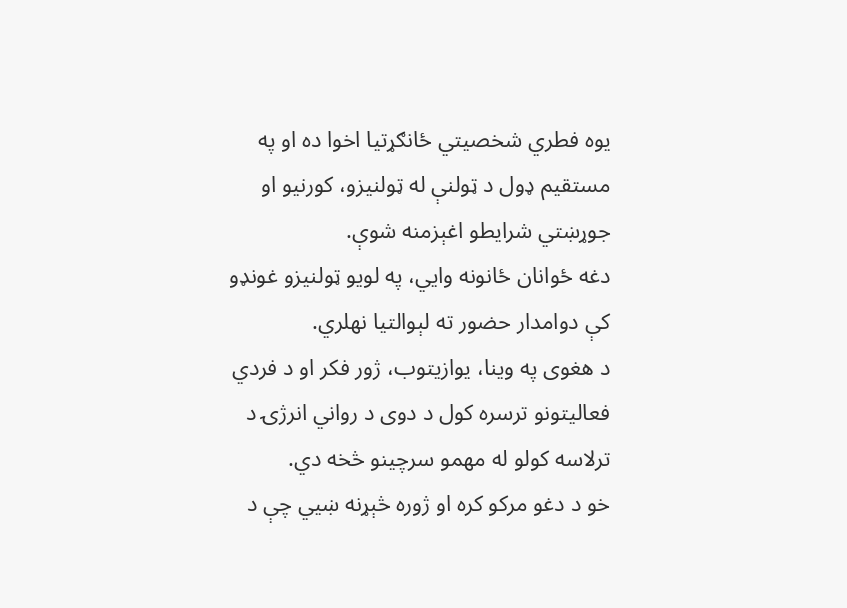یوه فطري شخصيتي ځانګړتیا اخوا ده او په مستقیم ډول د ټولنې له ټولنیزو، کورنیو او جوړښتي شرایطو اغېزمنه شوې.
دغه ځوانان ځانونه وايي، په لویو ټولنیزو غونډو کې دوامدار حضور ته لېوالتیا نهلري.
د هغوی په وینا، یوازیتوب، ژور فکر او د فردي فعالیتونو ترسره کول د دوی د رواني انرژۍ د ترلاسه کولو له مهمو سرچینو څخه دي.
خو د دغو مرکو کره او ژوره څېړنه ښيي چې د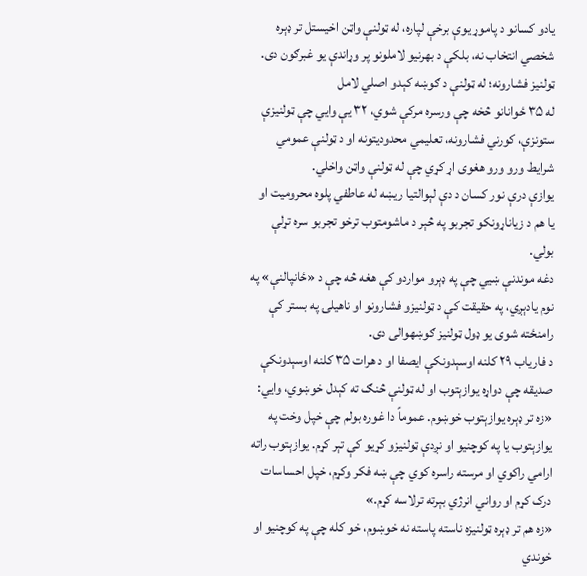یادو کسانو د پاموړ یوې برخې لپاره، له ټولنې واټن اخیستل تر ډېره شخصي انتخاب نه، بلکې د بهرنیو لاملونو پر وړاندې یو غبرګون دی.
ټولنیز فشارونه؛ له ټولنې د ګوښه کېدو اصلي لامل
له ۳۵ ځوانانو څخه چې ورسره مرکې شوي، ۳۲ یې وایي چې ټولنیزې ستونزې، کورني فشارونه، تعلیمي محدودیتونه او د ټولنې عمومي شرایط ورو ورو هغوی اړ کړي چې له ټولنې واټن واخلي.
یوازې درې نور کسان د دې لېوالتیا ریښه له عاطفي پلوه محرومیت او یا هم د زیاناړونکو تجربو په څېر د ماشومتوب ترخو تجربو سره تړلې بولي.
دغه موندنې ښيي چې په ډېرو مواردو کې هغه څه چې د «ځانپالنې» په نوم یادېږي، په حقیقت کې د ټولنیزو فشارونو او ناهیلۍ په بستر کې رامنځته شوی یو ډول ټولنیز ګوښهوالی دی.
د فاریاب ۲۹ کلنه اوسېدونکې ایصفا او د هرات ۳۵ کلنه اوسېدونکې صدیقه چې دواړه یوازېتوب او له ټولنې څنګ ته کېدل خوښوي، وایي:
«زه تر ډېره یوازېتوب خوښوم. عموماً دا غوره بولم چې خپل وخت په یوازېتوب یا په کوچنیو او نږدې ټولنیزو کړیو کې تېر کړم. یوازېتوب راته ارامي راکوي او مرسته راسره کوي چې ښه فکر وکړم، خپل احساسات درک کړم او رواني انرژي بېرته ترلاسه کړم.»
«زه هم تر ډېره ټولنیزه ناسته پاسته نه خوښوم، خو کله چې په کوچنیو او خوندي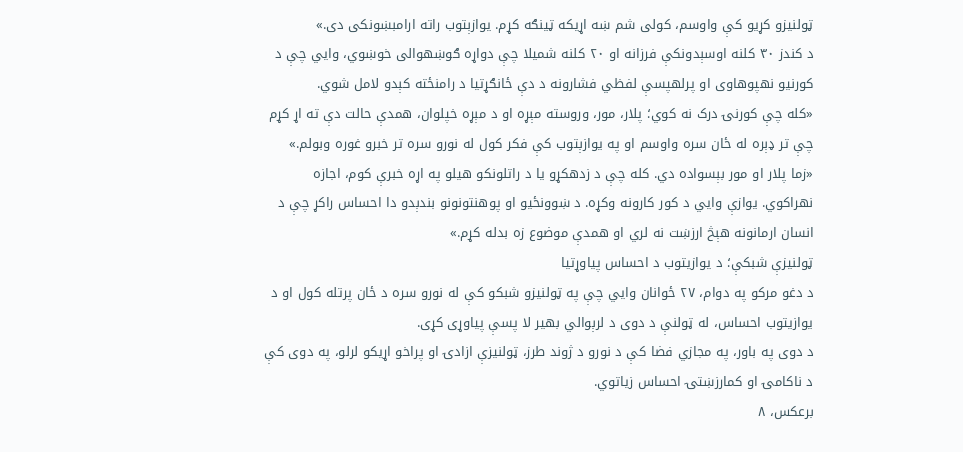ټولنیزو کړیو کې واوسم، کولی شم ښه اړیکه ټینګه کړم. یوازېتوب راته ارامبښونکی دی.»
د کندز ۳۰ کلنه اوسېدونکې فرزانه او ۲۰ کلنه شمیلا چې دواړه ګوښهوالی خوښوي، وایي چې د کورنیو نهپوهاوی او پرلهپسې لفظي فشارونه د دې ځانګړتیا د رامنځته کېدو لامل شوي.
«کله چې کورنۍ درک نه کوي؛ پلار، مور، وروسته مېړه او د مېړه خپلوان، همدې حالت دې ته اړ کړم چې تر ډېره له ځان سره واوسم او په یوازېتوب کې فکر کول له نورو سره تر خبرو غوره وبولم.»
«زما پلار او مور بېسواده دي. کله چې د زدهکړو یا د راتلونکو هیلو په اړه خبرې کوم، اجازه نهراکوي. یوازې وایي د کور کارونه وکړه. د ښوونځیو او پوهنتونونو بندېدو دا احساس راکړ چې د انسان ارمانونه هېڅ ارزښت نه لري او همدې موضوع زه بدله کړم.»
ټولنیزې شبکې؛ د یوازیتوب د احساس پیاوړتیا
د دغو مرکو په دوام، ۲۷ ځوانان وایي چې په ټولنیزو شبکو کې له نورو سره د ځان پرتله کول او د یوازیتوب احساس، له ټولنې د دوی د لرېوالي بهیر لا پسې پیاوړی کړی.
د دوی په باور، په مجازي فضا کې د نورو د ژوند طرز، ټولنیزې ازادۍ او پراخو اړیکو لرلو، په دوی کې د ناکامۍ او کمارزښتۍ احساس زیاتوي.
برعکس، ۸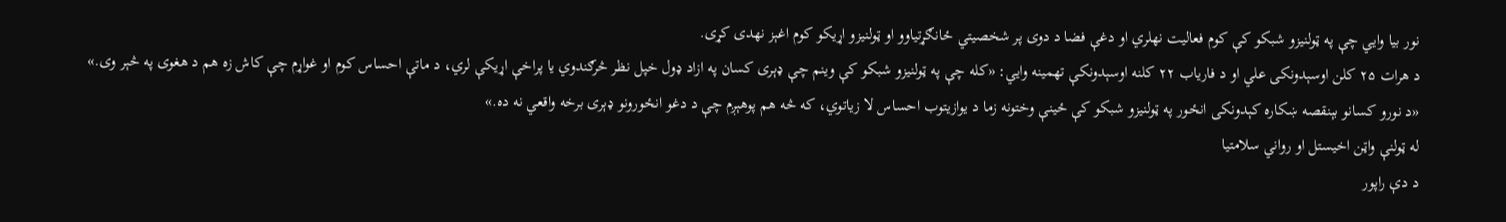نور بیا وایي چې په ټولنیزو شبکو کې کوم فعالیت نهلري او دغې فضا د دوی پر شخصيتي ځانګړتیاوو او ټولنیزو اړیکو کوم اغېز نهدی کړی.
د هرات ۲۵ کلن اوسېدونکی علي او د فاریاب ۲۲ کلنه اوسېدونکې تهمینه وایي: «کله چې په ټولنیزو شبکو کې وینم چې ډېری کسان په ازاد ډول خپل نظر څرګندوي یا پراخې اړیکې لري، د ماتې احساس کوم او غواړم چې کاش زه هم د هغوی په څېر وی.»
«د نورو کسانو بېنقصه ښکاره کېدونکی انځور په ټولنیزو شبکو کې ځینې وختونه زما د یوازیتوب احساس لا زیاتوي، که څه هم پوهېږم چې د دغو انځورونو ډېری برخه واقعي نه ده.»
له ټولنې واټن اخیستل او رواني سلامتیا
د دې راپور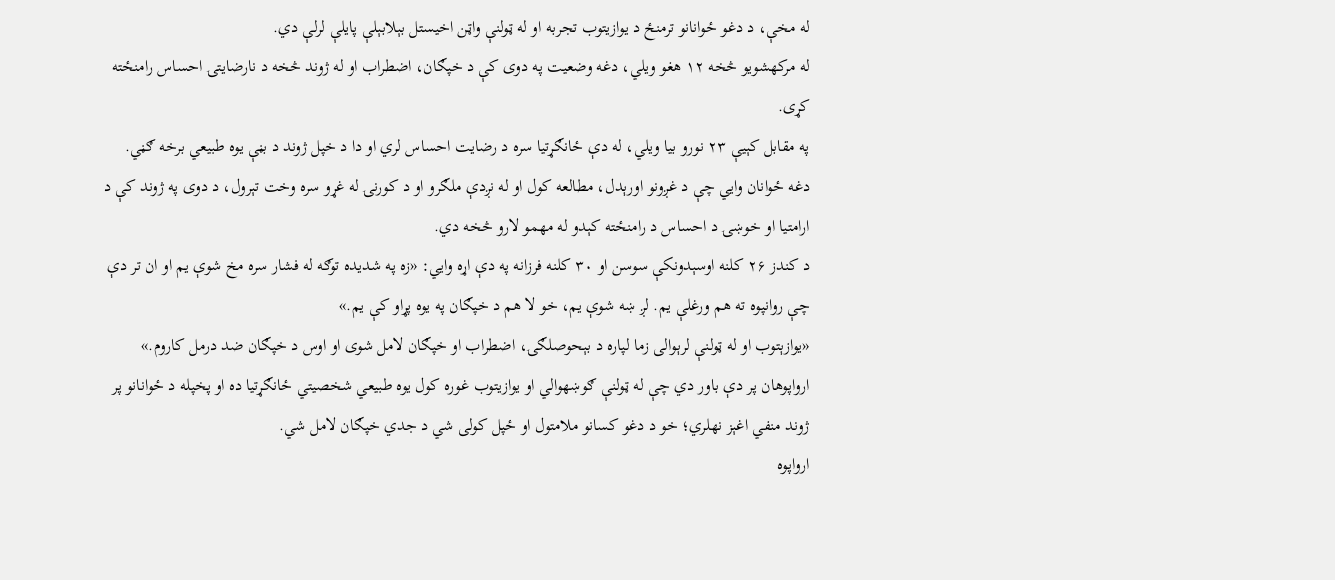له مخې، د دغو ځوانانو ترمنځ د یوازیتوب تجربه او له ټولنې واټن اخیستل بېلابېلې پایلې لرلې دي.
له مرکهشویو څخه ۱۲ هغو ویلي، دغه وضعیت په دوی کې د خپګان، اضطراب او له ژوند څخه د نارضایتۍ احساس رامنځته کړی.
په مقابل کېیې ۲۳ نورو بیا ویلي، له دې ځانګړتیا سره د رضایت احساس لري او دا د خپل ژوند د بڼې یوه طبیعي برخه ګڼي.
دغه ځوانان وایي چې د غږونو اورېدل، مطالعه کول او له نږدې ملګرو او د کورنۍ له غړو سره وخت تېرول، د دوی په ژوند کې د ارامتیا او خوښۍ د احساس د رامنځته کېدو له مهمو لارو څخه دي.
د کندز ۲۶ کلنه اوسېدونکې سوسن او ۳۰ کلنه فرزانه په دې اړه وایي: «زه په شدیده توګه له فشار سره مخ شوې یم او ان تر دې چې روانپوه ته هم ورغلې یم. لږ ښه شوې یم، خو لا هم د خپګان په یوه پړاو کې یم.»
«یوازېتوب او له ټولنې لرېوالی زما لپاره د بېحوصلګۍ، اضطراب او خپګان لامل شوی او اوس د خپګان ضد درمل کاروم.»
ارواپوهان پر دې باور دي چې له ټولنې ګوښهوالي او یوازیتوب غوره کول یوه طبیعي شخصيتي ځانګړتیا ده او پخپله د ځوانانو پر ژوند منفي اغېز نهلري؛ خو د دغو کسانو ملامتول او ځپل کولی شي د جدي خپګان لامل شي.
ارواپوه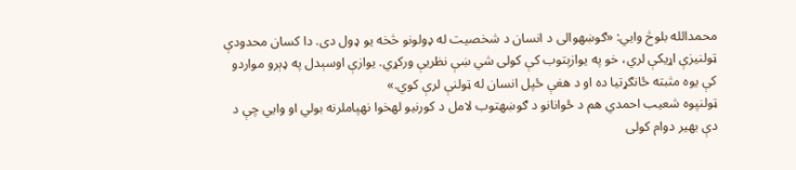محمدالله بلوڅ وایي: «ګوښهوالی د انسان د شخصيت له ډولونو څخه یو ډول دی. دا کسان محدودې ټولنیزې اړیکې لري، خو په یوازېتوب کې کولی شي ښې نظریې ورکړي. یوازې اوسېدل په ډېرو مواردو کې یوه مثبته ځانګړتیا ده او د هغې ځپل انسان له ټولنې لرې کوي.»
ټولنپوه شعیب احمدي هم د ځوانانو د ګوښهتوب لامل د کورنیو لهخوا نهپاملرنه بولي او وایي چې د دې بهیر دوام کولی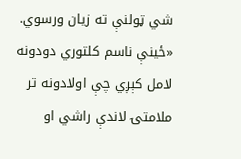شي ټولنې ته زیان ورسوي.
«ځینې ناسم کلتوري دودونه لامل کېږي چې اولادونه تر ملامتۍ لاندې راشي او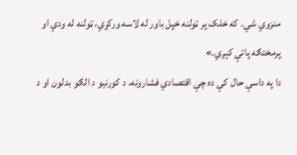منزوي شي. که خلک پر ټولنه خپل باور له لاسه ورکړي، ټولنه له ودې او پرمختګه پاتې کېږي.»
دا په داسې حال کې ده چې اقتصادي فشارونه، د کورنیو د الګو بدلون او د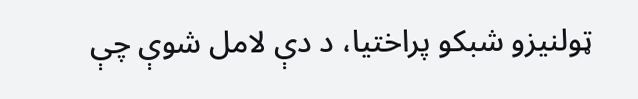ټولنیزو شبکو پراختیا، د دې لامل شوې چې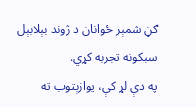ګڼ شمېر ځوانان د ژوند بېلابېل سبکونه تجربه کړي.
په دې لړ کې، یوازېتوب ته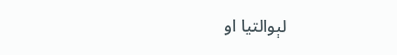لېوالتیا او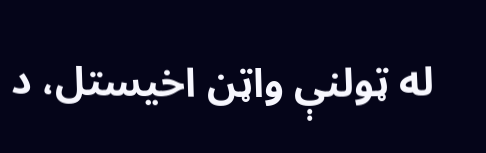له ټولنې واټن اخیستل، د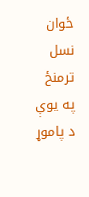ځوان نسل ترمنځ په یوې د پاموړ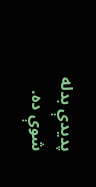پدیدې بدله شوې ده.